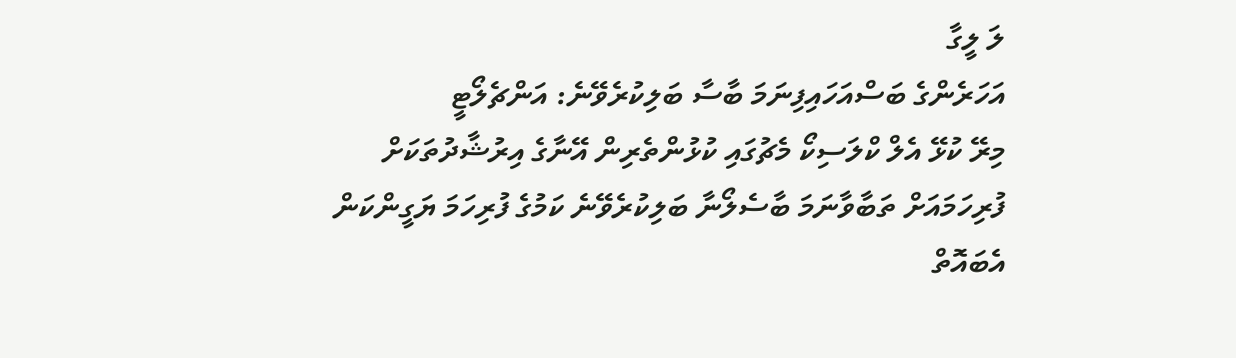ލަ ލީގާ
އަހަރެންގެ ބަސްއަހައިފިނަމަ ބާސާ ބަލިކުރެވޭނެ: އަންޗެލޯޓީ
މިރޭ ކުޅޭ އެލް ކްލަސިކޯ މެޗުގައި ކުޅުންތެރިން އޭނާގެ އިރުޝާދުތަކަށް ފުރިހަމައަށް ތަބާވާނަމަ ބާސެލޯނާ ބަލިކުރެވޭނެ ކަމުގެ ފުރިހަމަ ޔަގީންކަން އެބައޮތް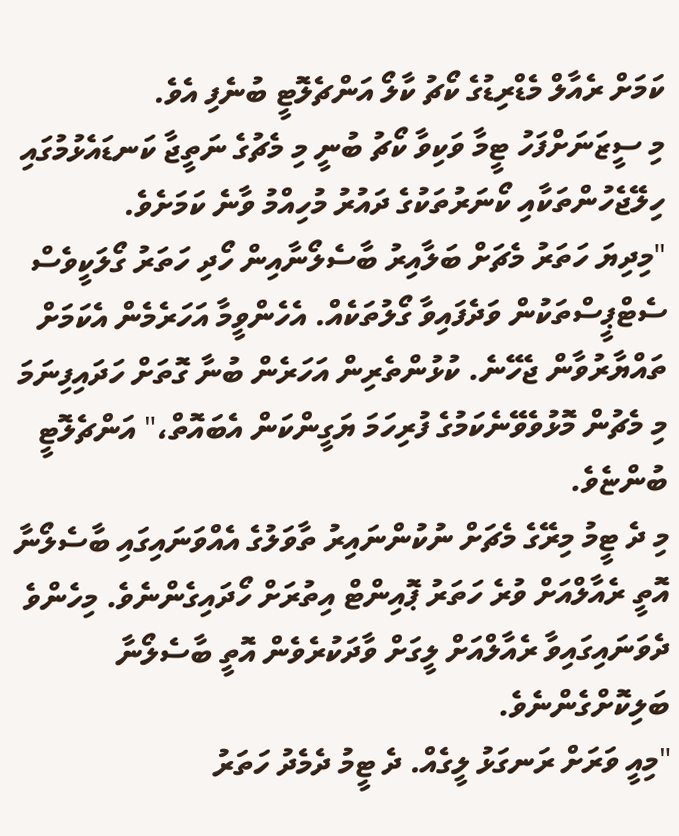ކަމަށް ރެއާލް މެޑްރިޑުގެ ކޯޗު ކާލޯ އަންޗެލޮޓީ ބުނެފި އެވެ.
މި ސީޒަނަށްފަހު ޓީމާ ވަކިވާ ކޯޗު ބުނީ މި މެޗުގެ ނަތީޖާ ކަނޑައެޅުމުގައި ހިލޭޖެހުންތަކާއި ކޯނަރުތަކުގެ ދައުރު މުހިއްމު ވާނެ ކަމަށެވެ.
"މިދިޔަ ހަތަރު މެޗަށް ބަލާއިރު ބާސެލޯނާއިން ހޯދި ހަތަރު ގޯލަކީވެސް ސެޓްޕީސްތަކުން ވަދެފައިވާ ގޯލުތަކެއް. އެހެންވީމާ އަހަރެމެން އެކަމަށް ތައްޔާރުވާން ޖެހޭނެ. ކުޅުންތެރިން އަހަރެން ބުނާ ގޮތަށް ހަދައިފިނަމަ މި މެޗުން މޮޅުވެވޭނެކަމުގެ ފުރިހަމަ ޔަގީންކަން އެބައޮތް،" އަންޗެލޮޓީ ބުންޏެވެ.
މި ދެ ޓީމު މިރޭގެ މެޗަށް ނުކުންނައިރު ތާވަލުގެ އެއްވަނައިގައި ބާސެލޯނާ އޮތީ ރެއާލްއަށް ވުރެ ހަތަރު ޕޮއިންޓް އިތުރަށް ހޯދައިގެންނެވެ. މިހެންވެ ދެވަނައިގައިވާ ރެއާލްއަށް ލީގަށް ވާދަކުރެވެން އޮތީ ބާސެލޯނާ ބަލިކޮށްގެންނެވެ.
"މިއީ ވަރަށް ރަނގަޅު ލީގެއް. ދެ ޓީމު ދެމެދު ހަތަރު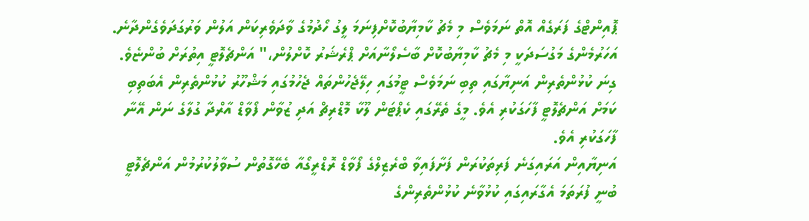ޕޮއިންޓްގެ ފަރަގެއް އޮތް ނަމަވެސް މި މެޗު ކާމިޔާބުކޮށްފިނަމަ ލީގު ހޯދުމުގެ ވާދަވެރިކަން އަލުން ވަރުގަދަވެގެންދާނެ. އަހަރުމެންގެ މަގުސަދަކީ މި މެޗު ކާމިޔާބުކޮށް ބާސެލޯނާއަށް ޕްރެޝަރު ކޮށްލުން،" އަންޗެލޮޓީ އިތުރަށް ބުންޏެވެ.
ގިނަ ކުޅުންތެރިން އަނިޔާގައި ތިބި ނަމަވެސް ޓީމުގައި ހިލޭޖެހުންތައް ޖެހުމުގައި މަޝްހޫރު ކުޅުންތެރިން އެބަތިބި ކަމަށް އަންޗެލޮޓީ ފާހަގަކުރި އެވެ. މީގެ ތެރޭގައި ކެޕްޓަން ލޫކާ މޮޑްރިޗް އަދި ޒުވާން ފޯވާޑް އާރްދާ ގުލާގެ ނަން އޭނާ ފާހަގަކުރި އެވެ.
އަނިޔާއިން އަރައިގަނެ ފަރިތަކުރަން ފަށާފައިވާ ބްރެޒިލްގެ ފޯވާޑް ރޮޑްރީގޯއާ ބެހޭގޮތުން ސުވާލުކުރުމުން އަންޗެލޮޓީ ބުނީ ފުރަތަމަ އެގާރައިގައި ކުޅުވާނެ ކުޅުންތެރިންގެ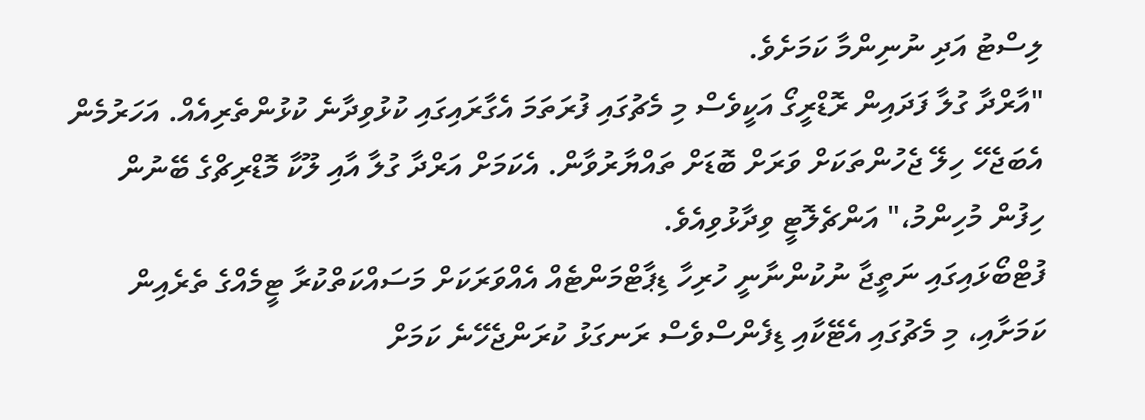ލިސްޓު އަދި ނުނިންމާ ކަމަށެވެ.
"އާރްދާ ގުލާ ފަދައިން ރޮޑްރީގޯ އަކީވެސް މި މެޗުގައި ފުރަތަމަ އެގާރައިގައި ކުޅުވިދާނެ ކުޅުންތެރިއެއް. އަހަރުމެން އެބަޖެހޭ ހިލޭ ޖެހުންތަކަށް ވަރަށް ބޮޑަށް ތައްޔާރުވާން. އެކަމަށް އަރްދާ ގުލާ އާއި ލޫކާ މޮޑްރިޗްގެ ބޭނުން ހިފުން މުހިންމު،" އަންޗެލޮޓީ ވިދާޅުވިއެވެ.
ފުޓްބޯޅައިގައި ނަތީޖާ ނުކުންނާނީ ހުރިހާ ޑިޕާޓްމަންޓެއް އެއްވަރަކަށް މަސައްކަތްކުރާ ޓީމެއްގެ ތެރެއިން ކަމަށާއި، މި މެޗުގައި އެޓޭކާއި ޑިފެންސްވެސް ރަނގަޅު ކުރަންޖެހޭނެ ކަމަށް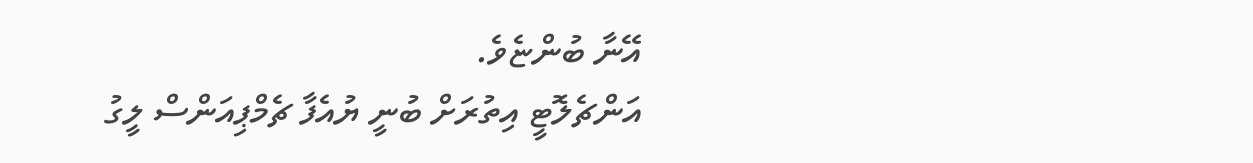އޭނާ ބުންޏެވެ.
އަންޗެލޮޓީ އިތުރަށް ބުނީ ޔުއެފާ ޗެމްޕިއަންސް ލީގު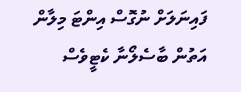ފައިނަލަށް ނުގޮސް އިންޓަ މިލާން އަތުން ބާސެލޯނާ ކެޓީވެސް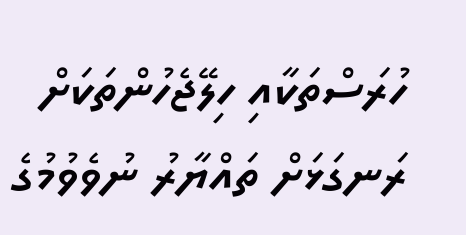ހުރަސްތަކާއި ހިލޭޖެހުންތަކަށް ރަނގަޅަށް ތައްޔާރު ނުވެވުމުގެ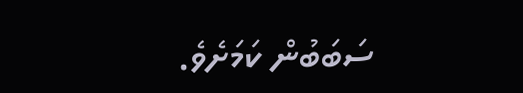ސަބަބުން ކަމަށެވެ.